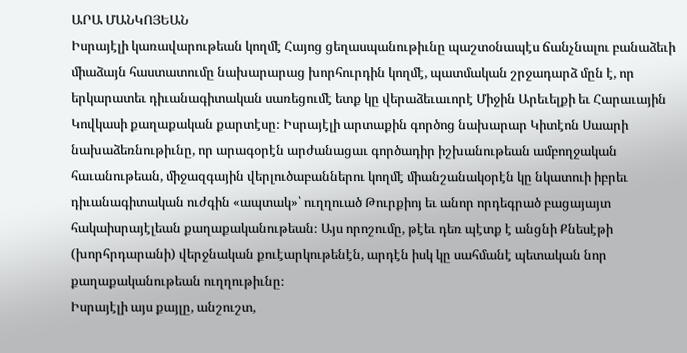ԱՐԱ ՄԱՆԿՈՅԵԱՆ
Իսրայէլի կառավարութեան կողմէ Հայոց ցեղասպանութիւնը պաշտօնապէս ճանչնալու բանաձեւի միաձայն հաստատումը նախարարաց խորհուրդին կողմէ, պատմական շրջադարձ մըն է, որ երկարատեւ դիւանագիտական սառեցումէ ետք կը վերաձեւաւորէ Միջին Արեւելքի եւ Հարաւային Կովկասի քաղաքական քարտէսը։ Իսրայէլի արտաքին գործոց նախարար Կիտէոն Սաարի նախաձեռնութիւնը, որ արագօրէն արժանացաւ գործադիր իշխանութեան ամբողջական հաւանութեան, միջազգային վերլուծաբաններու կողմէ միանշանակօրէն կը նկատուի իբրեւ դիւանագիտական ուժգին «ապտակ»՝ ուղղուած Թուրքիոյ եւ անոր որդեգրած բացայայտ հակաիսրայէլեան քաղաքականութեան։ Այս որոշումը, թէեւ դեռ պէտք է անցնի Քնեսէթի (խորհրդարանի) վերջնական քուէարկութենէն, արդէն իսկ կը սահմանէ պետական նոր քաղաքականութեան ուղղութիւնը։
Իսրայէլի այս քայլը, անշուշտ,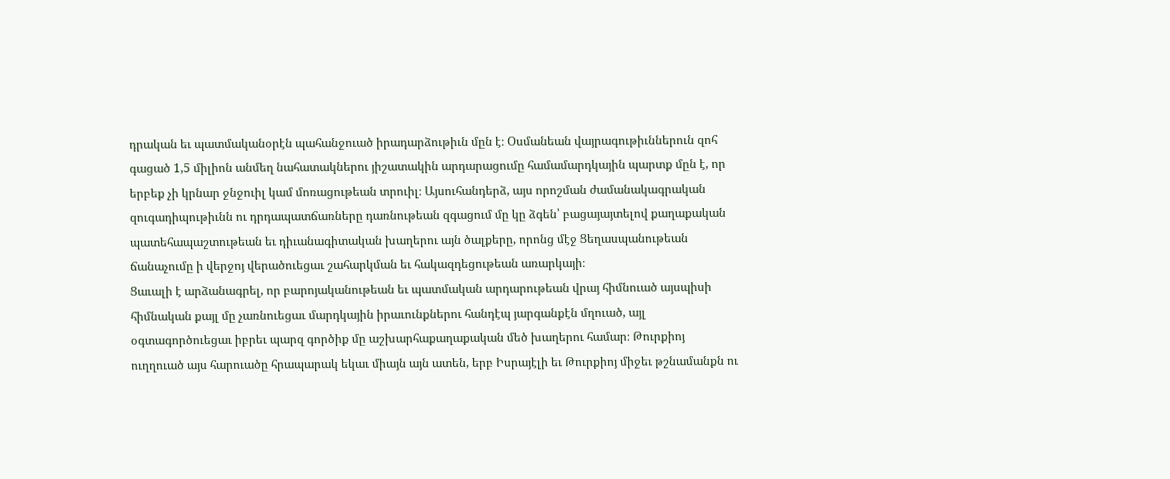դրական եւ պատմականօրէն պահանջուած իրադարձութիւն մըն է։ Օսմանեան վայրագութիւններուն զոհ գացած 1,5 միլիոն անմեղ նահատակներու յիշատակին արդարացումը համամարդկային պարտք մըն է, որ երբեք չի կրնար ջնջուիլ կամ մոռացութեան տրուիլ։ Այսուհանդերձ, այս որոշման ժամանակագրական զուգադիպութիւնն ու դրդապատճառները դառնութեան զգացում մը կը ձգեն՝ բացայայտելով քաղաքական պատեհապաշտութեան եւ դիւանագիտական խաղերու այն ծալքերը, որոնց մէջ Ցեղասպանութեան ճանաչումը ի վերջոյ վերածուեցաւ շահարկման եւ հակազդեցութեան առարկայի։
Ցաւալի է արձանագրել, որ բարոյականութեան եւ պատմական արդարութեան վրայ հիմնուած այսպիսի հիմնական քայլ մը չառնուեցաւ մարդկային իրաւունքներու հանդէպ յարգանքէն մղուած, այլ օգտագործուեցաւ իբրեւ պարզ գործիք մը աշխարհաքաղաքական մեծ խաղերու համար։ Թուրքիոյ ուղղուած այս հարուածը հրապարակ եկաւ միայն այն ատեն, երբ Իսրայէլի եւ Թուրքիոյ միջեւ թշնամանքն ու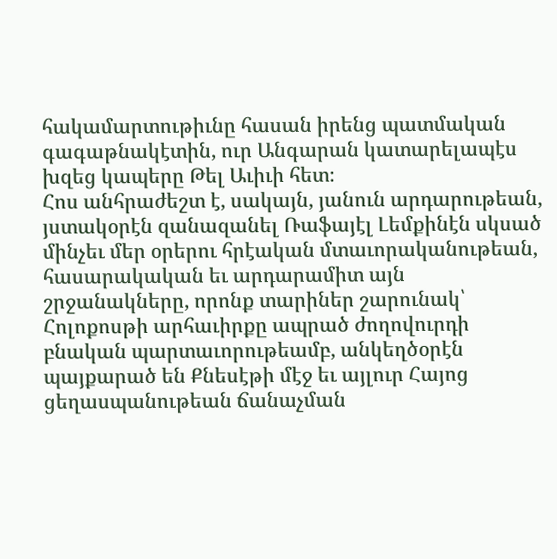հակամարտութիւնը հասան իրենց պատմական գագաթնակէտին, ուր Անգարան կատարելապէս խզեց կապերը Թել Աւիւի հետ։
Հոս անհրաժեշտ է, սակայն, յանուն արդարութեան, յստակօրէն զանազանել Ռաֆայէլ Լեմքինէն սկսած մինչեւ մեր օրերու հրէական մտաւորականութեան, հասարակական եւ արդարամիտ այն շրջանակները, որոնք տարիներ շարունակ՝ Հոլոքոսթի արհաւիրքը ապրած ժողովուրդի բնական պարտաւորութեամբ, անկեղծօրէն պայքարած են Քնեսէթի մէջ եւ այլուր Հայոց ցեղասպանութեան ճանաչման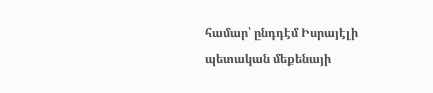համար՝ ընդդէմ Իսրայէլի պետական մեքենայի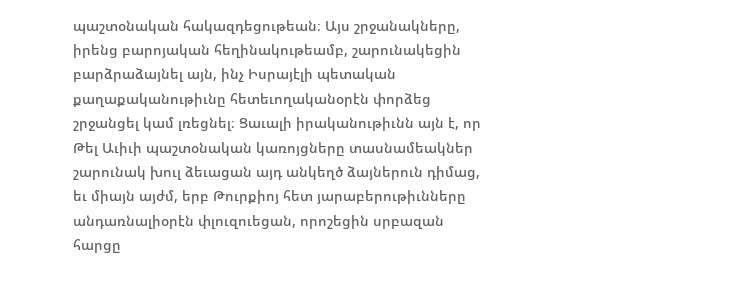պաշտօնական հակազդեցութեան։ Այս շրջանակները, իրենց բարոյական հեղինակութեամբ, շարունակեցին բարձրաձայնել այն, ինչ Իսրայէլի պետական քաղաքականութիւնը հետեւողականօրէն փորձեց շրջանցել կամ լռեցնել։ Ցաւալի իրականութիւնն այն է, որ Թել Աւիւի պաշտօնական կառոյցները տասնամեակներ շարունակ խուլ ձեւացան այդ անկեղծ ձայներուն դիմաց, եւ միայն այժմ, երբ Թուրքիոյ հետ յարաբերութիւնները անդառնալիօրէն փլուզուեցան, որոշեցին սրբազան հարցը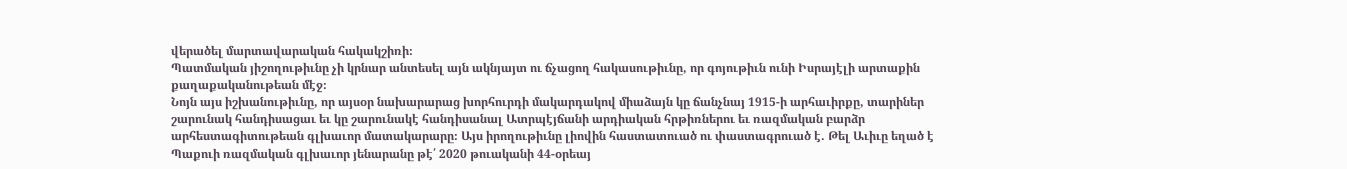վերածել մարտավարական հակակշիռի։
Պատմական յիշողութիւնը չի կրնար անտեսել այն ակնյայտ ու ճչացող հակասութիւնը, որ գոյութիւն ունի Իսրայէլի արտաքին քաղաքականութեան մէջ։
Նոյն այս իշխանութիւնը, որ այսօր նախարարաց խորհուրդի մակարդակով միաձայն կը ճանչնայ 1915-ի արհաւիրքը, տարիներ շարունակ հանդիսացաւ եւ կը շարունակէ հանդիսանալ Ատրպէյճանի արդիական հրթիռներու եւ ռազմական բարձր արհեստագիտութեան գլխաւոր մատակարարը։ Այս իրողութիւնը լիովին հաստատուած ու փաստագրուած է. Թել Աւիւը եղած է Պաքուի ռազմական գլխաւոր յենարանը թէ՛ 2020 թուականի 44-օրեայ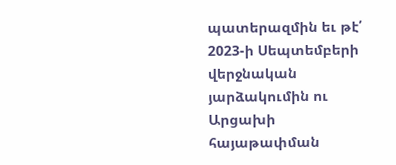պատերազմին եւ թէ՛ 2023-ի Սեպտեմբերի վերջնական յարձակումին ու Արցախի հայաթափման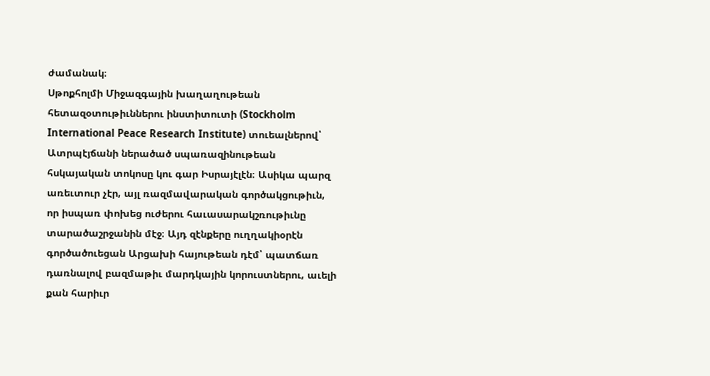ժամանակ։
Սթոքհոլմի Միջազգային խաղաղութեան հետազօտութիւններու ինստիտուտի (Stockholm International Peace Research Institute) տուեալներով՝ Ատրպէյճանի ներածած սպառազինութեան հսկայական տոկոսը կու գար Իսրայէլէն։ Ասիկա պարզ առեւտուր չէր, այլ ռազմավարական գործակցութիւն, որ իսպառ փոխեց ուժերու հաւասարակշռութիւնը տարածաշրջանին մէջ։ Այդ զէնքերը ուղղակիօրէն գործածուեցան Արցախի հայութեան դէմ՝ պատճառ դառնալով բազմաթիւ մարդկային կորուստներու, աւելի քան հարիւր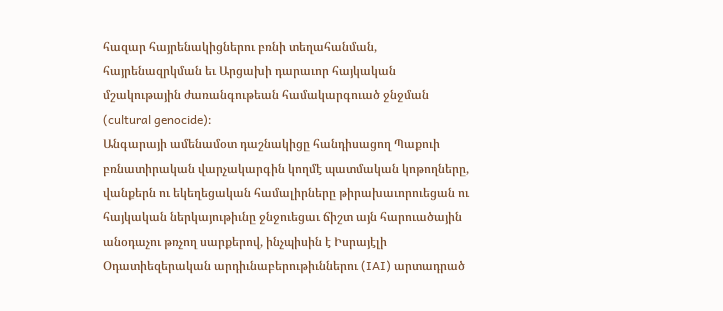հազար հայրենակիցներու բռնի տեղահանման, հայրենազրկման եւ Արցախի դարաւոր հայկական մշակութային ժառանգութեան համակարգուած ջնջման (cultural genocide)։
Անգարայի ամենամօտ դաշնակիցը հանդիսացող Պաքուի բռնատիրական վարչակարգին կողմէ պատմական կոթողները, վանքերն ու եկեղեցական համալիրները թիրախաւորուեցան ու հայկական ներկայութիւնը ջնջուեցաւ ճիշտ այն հարուածային անօդաչու թռչող սարքերով, ինչպիսին է Իսրայէլի Օդատիեզերական արդիւնաբերութիւններու (IAI) արտադրած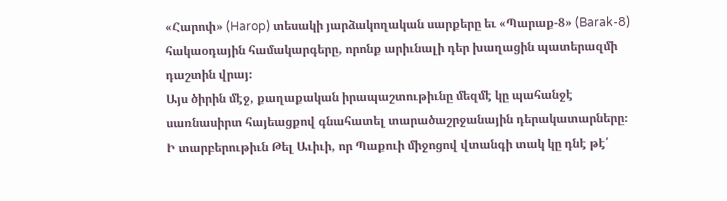«Հարոփ» (Harop) տեսակի յարձակողական սարքերը եւ «Պարաք-8» (Barak-8) հակաօդային համակարգերը, որոնք արիւնալի դեր խաղացին պատերազմի դաշտին վրայ։
Այս ծիրին մէջ, քաղաքական իրապաշտութիւնը մեզմէ կը պահանջէ սառնասիրտ հայեացքով գնահատել տարածաշրջանային դերակատարները։ Ի տարբերութիւն Թել Աւիւի, որ Պաքուի միջոցով վտանգի տակ կը դնէ թէ՛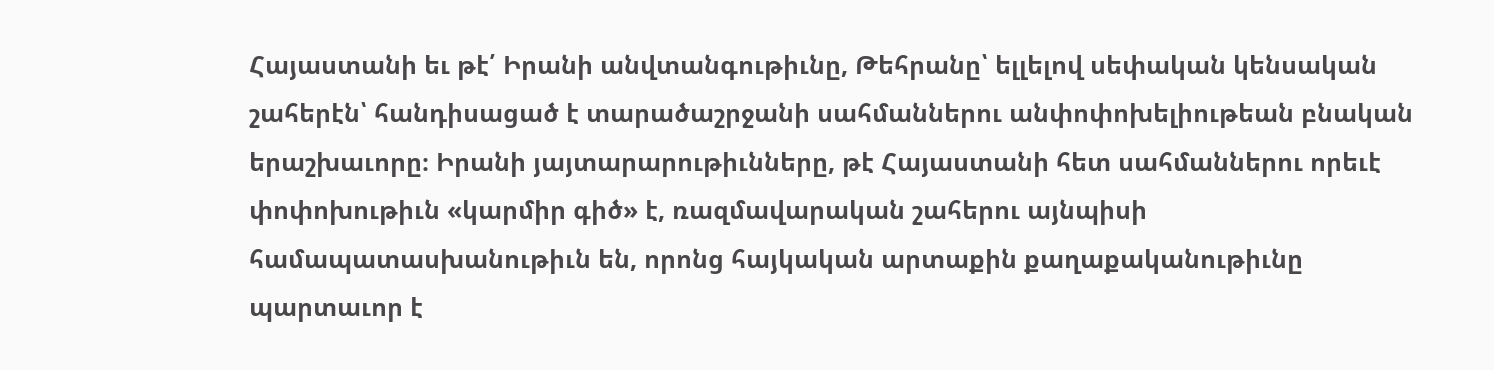Հայաստանի եւ թէ՛ Իրանի անվտանգութիւնը, Թեհրանը՝ ելլելով սեփական կենսական շահերէն՝ հանդիսացած է տարածաշրջանի սահմաններու անփոփոխելիութեան բնական երաշխաւորը։ Իրանի յայտարարութիւնները, թէ Հայաստանի հետ սահմաններու որեւէ փոփոխութիւն «կարմիր գիծ» է, ռազմավարական շահերու այնպիսի համապատասխանութիւն են, որոնց հայկական արտաքին քաղաքականութիւնը պարտաւոր է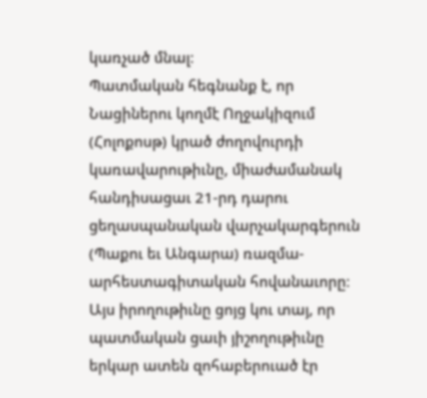կառչած մնալ։
Պատմական հեգնանք է, որ Նացիներու կողմէ Ողջակիզում (Հոլոքոսթ) կրած ժողովուրդի կառավարութիւնը, միաժամանակ հանդիսացաւ 21-րդ դարու ցեղասպանական վարչակարգերուն (Պաքու եւ Անգարա) ռազմա-արհեստագիտական հովանաւորը։ Այս իրողութիւնը ցոյց կու տայ, որ պատմական ցաւի յիշողութիւնը երկար ատեն զոհաբերուած էր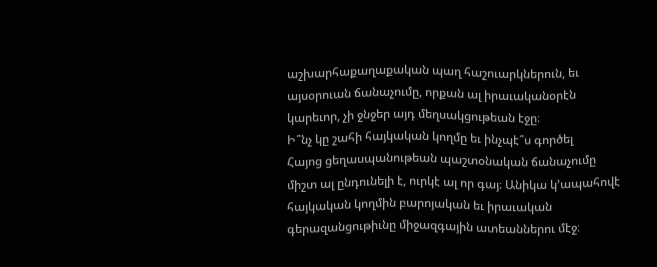աշխարհաքաղաքական պաղ հաշուարկներուն, եւ այսօրուան ճանաչումը, որքան ալ իրաւականօրէն կարեւոր, չի ջնջեր այդ մեղսակցութեան էջը։
Ի՞նչ կը շահի հայկական կողմը եւ ինչպէ՞ս գործել
Հայոց ցեղասպանութեան պաշտօնական ճանաչումը միշտ ալ ընդունելի է, ուրկէ ալ որ գայ։ Անիկա կ՚ապահովէ հայկական կողմին բարոյական եւ իրաւական գերազանցութիւնը միջազգային ատեաններու մէջ։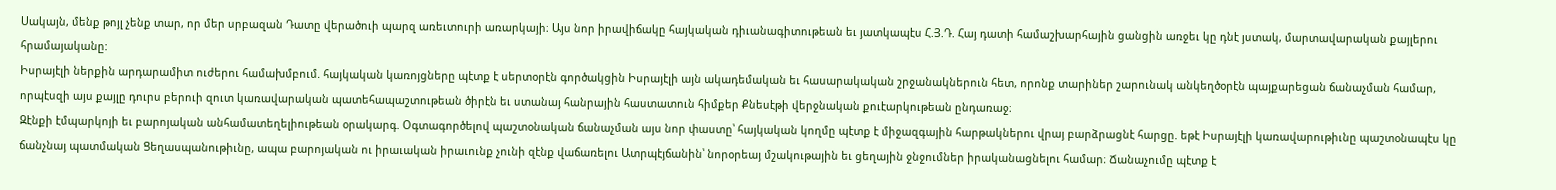Սակայն, մենք թոյլ չենք տար, որ մեր սրբազան Դատը վերածուի պարզ առեւտուրի առարկայի։ Այս նոր իրավիճակը հայկական դիւանագիտութեան եւ յատկապէս Հ.Յ.Դ. Հայ դատի համաշխարհային ցանցին առջեւ կը դնէ յստակ, մարտավարական քայլերու հրամայականը:
Իսրայէլի ներքին արդարամիտ ուժերու համախմբում. հայկական կառոյցները պէտք է սերտօրէն գործակցին Իսրայէլի այն ակադեմական եւ հասարակական շրջանակներուն հետ, որոնք տարիներ շարունակ անկեղծօրէն պայքարեցան ճանաչման համար, որպէսզի այս քայլը դուրս բերուի զուտ կառավարական պատեհապաշտութեան ծիրէն եւ ստանայ հանրային հաստատուն հիմքեր Քնեսէթի վերջնական քուէարկութեան ընդառաջ։
Զէնքի էմպարկոյի եւ բարոյական անհամատեղելիութեան օրակարգ. Օգտագործելով պաշտօնական ճանաչման այս նոր փաստը՝ հայկական կողմը պէտք է միջազգային հարթակներու վրայ բարձրացնէ հարցը. եթէ Իսրայէլի կառավարութիւնը պաշտօնապէս կը ճանչնայ պատմական Ցեղասպանութիւնը, ապա բարոյական ու իրաւական իրաւունք չունի զէնք վաճառելու Ատրպէյճանին՝ նորօրեայ մշակութային եւ ցեղային ջնջումներ իրականացնելու համար։ Ճանաչումը պէտք է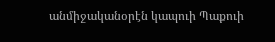անմիջականօրէն կապուի Պաքուի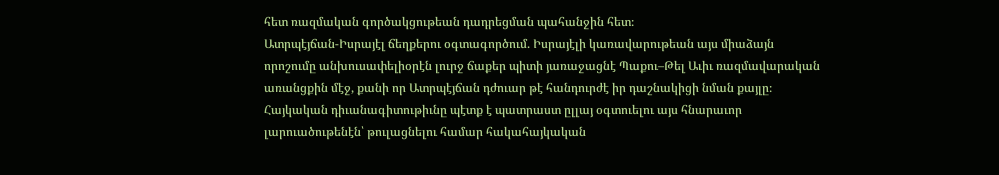հետ ռազմական գործակցութեան դադրեցման պահանջին հետ։
Ատրպէյճան-Իսրայէլ ճեղքերու օգտագործում. Իսրայէլի կառավարութեան այս միաձայն որոշումը անխուսափելիօրէն լուրջ ճաքեր պիտի յառաջացնէ Պաքու–Թել Աւիւ ռազմավարական առանցքին մէջ, քանի որ Ատրպէյճան դժուար թէ հանդուրժէ իր դաշնակիցի նման քայլը։ Հայկական դիւանագիտութիւնը պէտք է պատրաստ ըլլայ օգտուելու այս հնարաւոր լարուածութենէն՝ թուլացնելու համար հակահայկական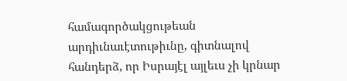համագործակցութեան արդիւնաւէտութիւնը, գիտնալով հանդերձ, որ Իսրայէլ այլեւս չի կրնար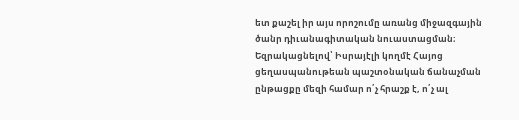ետ քաշել իր այս որոշումը առանց միջազգային ծանր դիւանագիտական նուաստացման։
Եզրակացնելով՝ Իսրայէլի կողմէ Հայոց ցեղասպանութեան պաշտօնական ճանաչման ընթացքը մեզի համար ո՛չ հրաշք է, ո՛չ ալ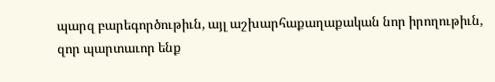պարզ բարեգործութիւն, այլ աշխարհաքաղաքական նոր իրողութիւն, զոր պարտաւոր ենք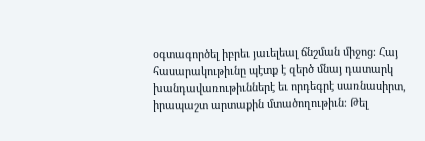օգտագործել իբրեւ յաւելեալ ճնշման միջոց։ Հայ հասարակութիւնը պէտք է զերծ մնայ դատարկ խանդավառութիւններէ եւ որդեգրէ սառնասիրտ, իրապաշտ արտաքին մտածողութիւն։ Թել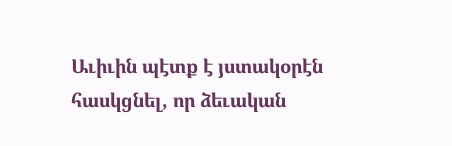Աւիւին պէտք է յստակօրէն հասկցնել, որ ձեւական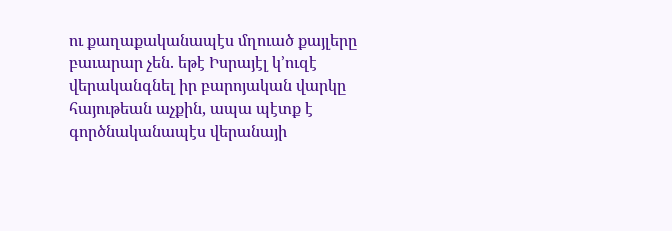ու քաղաքականապէս մղուած քայլերը բաւարար չեն. եթէ Իսրայէլ կ՚ուզէ վերականգնել իր բարոյական վարկը հայութեան աչքին, ապա պէտք է գործնականապէս վերանայի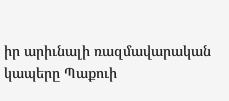իր արիւնալի ռազմավարական կապերը Պաքուի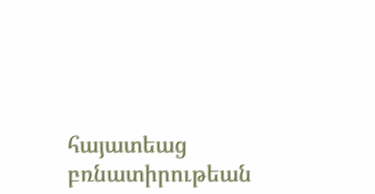հայատեաց բռնատիրութեան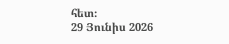հետ։
29 Յունիս 2026